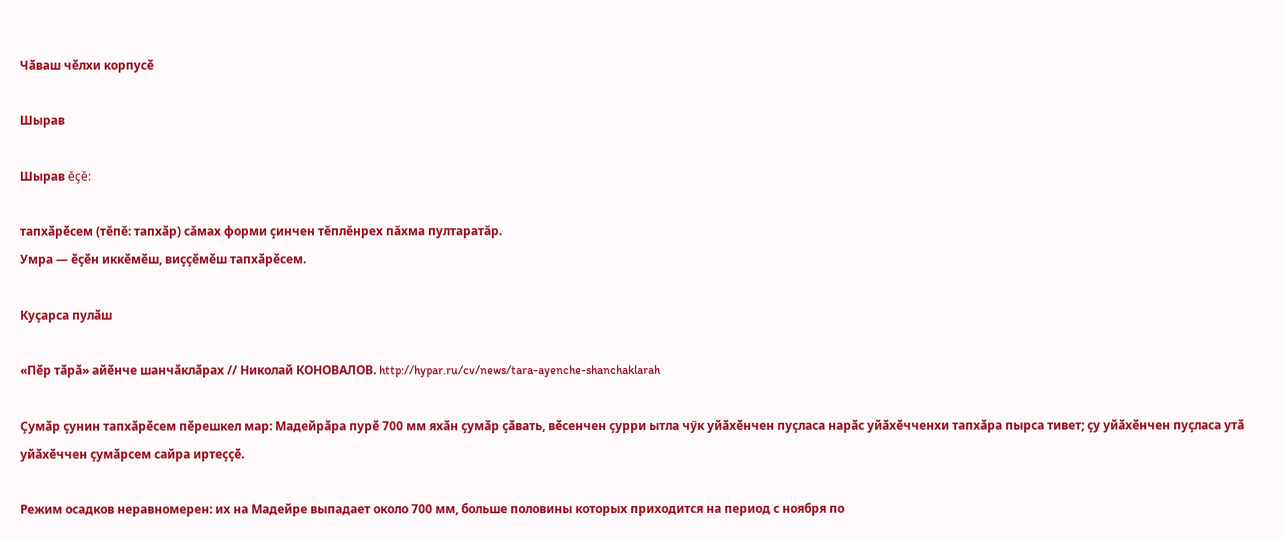Чӑваш чӗлхи корпусӗ

Шырав

Шырав ĕçĕ:

тапхӑрӗсем (тĕпĕ: тапхӑр) сăмах форми çинчен тĕплĕнрех пăхма пултаратăр.
Умра — ӗҫӗн иккӗмӗш, виҫҫӗмӗш тапхӑрӗсем.

Куҫарса пулӑш

«Пӗр тӑрӑ» айӗнче шанчӑклӑрах // Николай КОНОВАЛОВ. http://hypar.ru/cv/news/tara-ayenche-shanchaklarah

Ҫумӑр ҫунин тапхӑрӗсем пӗрешкел мар: Мадейрӑра пурӗ 700 мм яхӑн ҫумӑр ҫӑвать, вӗсенчен ҫурри ытла чӳк уйӑхӗнчен пуҫласа нарӑс уйӑхӗчченхи тапхӑра пырса тивет; ҫу уйӑхӗнчен пуҫласа утӑ уйӑхӗччен ҫумӑрсем сайра иртеҫҫӗ.

Режим осадков неравномерен: их на Мадейре выпадает около 700 мм, больше половины которых приходится на период с ноября по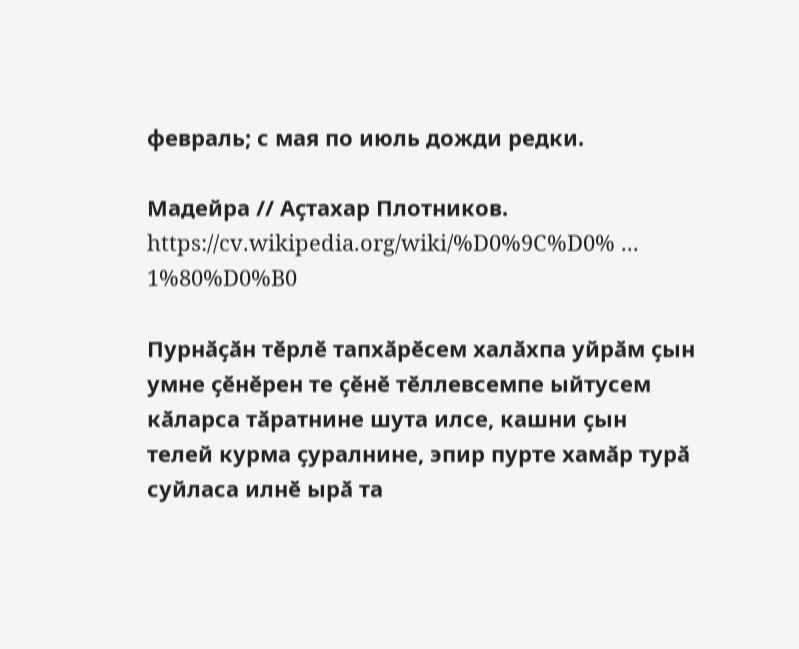февраль; с мая по июль дожди редки.

Мадейра // Аҫтахар Плотников. https://cv.wikipedia.org/wiki/%D0%9C%D0% ... 1%80%D0%B0

Пурнӑҫӑн тӗрлӗ тапхӑрӗсем халӑхпа уйрӑм ҫын умне ҫӗнӗрен те ҫӗнӗ тӗллевсемпе ыйтусем кӑларса тӑратнине шута илсе, кашни ҫын телей курма ҫуралнине, эпир пурте хамӑр турӑ суйласа илнӗ ырӑ та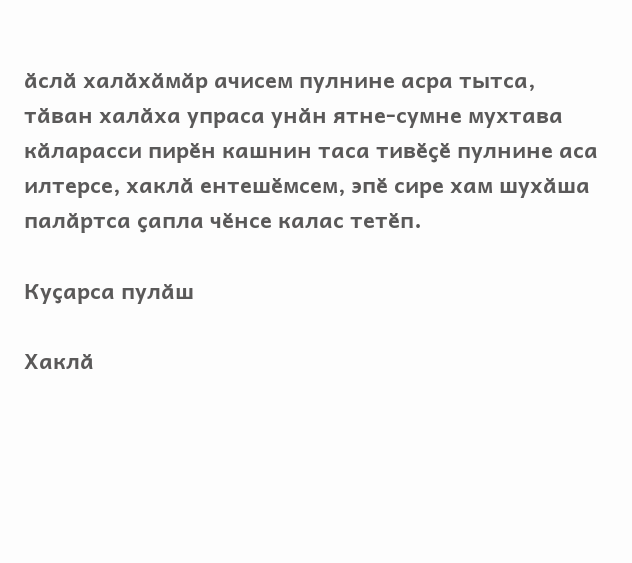ӑслӑ халӑхӑмӑр ачисем пулнине асра тытса, тӑван халӑха упраса унӑн ятне-сумне мухтава кӑларасси пирӗн кашнин таса тивӗҫӗ пулнине аса илтерсе, хаклӑ ентешӗмсем, эпӗ сире хам шухӑша палӑртса ҫапла чӗнсе калас тетӗп.

Куҫарса пулӑш

Хаклӑ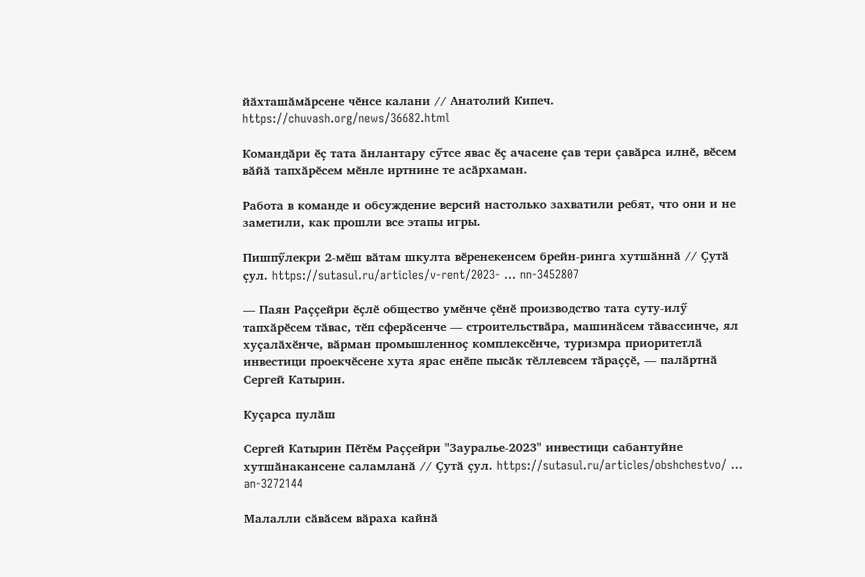йӑхташӑмӑрсене чӗнсе калани // Анатолий Кипеч. https://chuvash.org/news/36682.html

Командӑри ӗҫ тата ӑнлантару сӳтсе явас ӗҫ ачасене ҫав тери ҫавӑрса илнӗ, вӗсем вӑйӑ тапхӑрӗсем мӗнле иртнине те асӑрхаман.

Работа в команде и обсуждение версий настолько захватили ребят, что они и не заметили, как прошли все этапы игры.

Пишпӳлекри 2-мӗш вӑтам шкулта вӗренекенсем брейн-ринга хутшӑннӑ // Ҫутӑ ҫул. https://sutasul.ru/articles/v-rent/2023- ... nn-3452807

— Паян Раҫҫейри ӗҫлӗ общество умӗнче ҫӗнӗ производство тата суту-илӳ тапхӑрӗсем тӑвас, тӗп сферӑсенче — строительствӑра, машинӑсем тӑвассинче, ял хуҫалӑхӗнче, вӑрман промышленноҫ комплексӗнче, туризмра приоритетлӑ инвестици проекчӗсене хута ярас енӗпе пысӑк тӗллевсем тӑраҫҫӗ, — палӑртнӑ Сергей Катырин.

Куҫарса пулӑш

Сергей Катырин Пӗтӗм Раҫҫейри "Зауралье-2023" инвестици сабантуйне хутшӑнакансене саламланӑ // Ҫутӑ ҫул. https://sutasul.ru/articles/obshchestvo/ ... an-3272144

Малалли сӑвӑсем вӑраха кайнӑ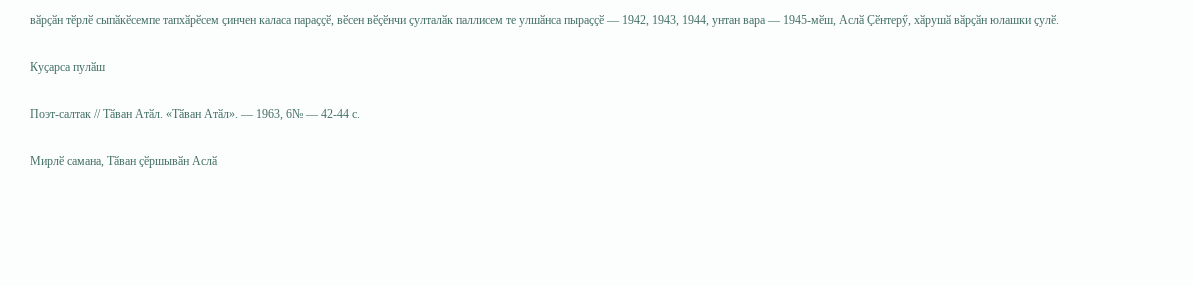вӑрҫӑн тӗрлӗ сыпӑкӗсемпе тапхӑрӗсем ҫинчен каласа параҫҫӗ, вӗсен вӗҫӗнчи ҫулталӑк паллисем те улшӑнса пыраҫҫӗ — 1942, 1943, 1944, унтан вара — 1945-мӗш, Аслӑ Ҫӗнтерӳ, хӑрушӑ вӑрҫӑн юлашки ҫулӗ.

Куҫарса пулӑш

Поэт-салтак // Тӑван Атӑл. «Тӑван Атӑл». — 1963, 6№ — 42-44 с.

Мирлӗ самана, Тӑван ҫӗршывӑн Аслӑ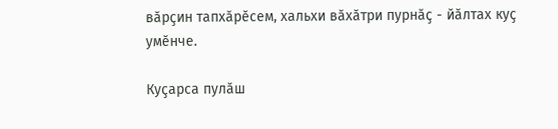вӑрҫин тапхӑрӗсем, хальхи вӑхӑтри пурнӑҫ - йӑлтах куҫ умӗнче.

Куҫарса пулӑш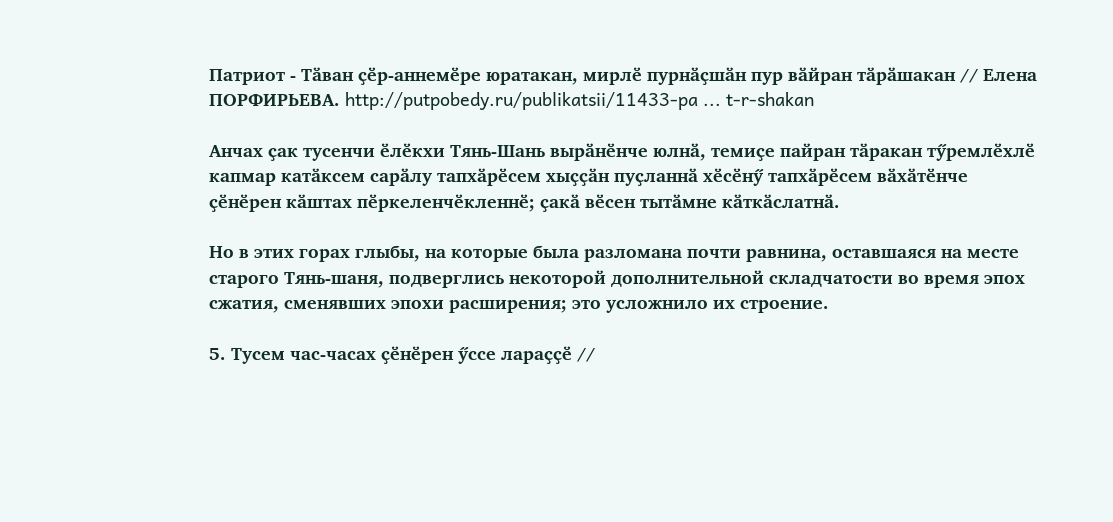Патриот - Тӑван ҫӗр-аннемӗре юратакан, мирлӗ пурнӑҫшӑн пур вӑйран тӑрӑшакан // Елена ПОРФИРЬЕВА. http://putpobedy.ru/publikatsii/11433-pa ... t-r-shakan

Анчах ҫак тусенчи ӗлӗкхи Тянь-Шань вырӑнӗнче юлнӑ, темиҫе пайран тӑракан тӳремлӗхлӗ капмар катӑксем сарӑлу тапхӑрӗсем хыҫҫӑн пуҫланнӑ хӗсӗнӳ тапхӑрӗсем вӑхӑтӗнче ҫӗнӗрен кӑштах пӗркеленчӗкленнӗ; ҫакӑ вӗсен тытӑмне кӑткӑслатнӑ.

Но в этих горах глыбы, на которые была разломана почти равнина, оставшаяся на месте старого Тянь-шаня, подверглись некоторой дополнительной складчатости во время эпох сжатия, сменявших эпохи расширения; это усложнило их строение.

5. Тусем час-часах ҫӗнӗрен ӳссе лараҫҫӗ //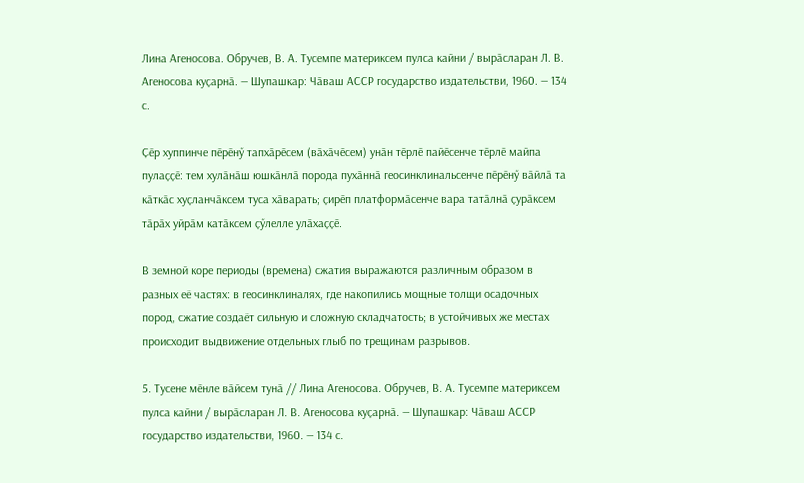Лина Агеносова. Обручев, В. А. Тусемпе материксем пулса кайни / вырӑсларан Л. В. Агеносова куҫарнӑ. — Шупашкар: Чӑваш АССР государство издательстви, 1960. — 134 с.

Ҫӗр хуппинче пӗрӗнӳ тапхӑрӗсем (вӑхӑчӗсем) унӑн тӗрлӗ пайӗсенче тӗрлӗ майпа пулаҫҫӗ: тем хулӑнӑш юшкӑнлӑ порода пухӑннӑ геосинклинальсенче пӗрӗнӳ вӑйлӑ та кӑткӑс хуҫланчӑксем туса хӑварать; ҫирӗп платформӑсенче вара татӑлнӑ ҫурӑксем тӑрӑх уйрӑм катӑксем ҫӳлелле улӑхаҫҫӗ.

В земной коре периоды (времена) сжатия выражаются различным образом в разных её частях: в геосинклиналях, где накопились мощные толщи осадочных пород, сжатие создаёт сильную и сложную складчатость; в устойчивых же местах происходит выдвижение отдельных глыб по трещинам разрывов.

5. Тусене мӗнле вӑйсем тунӑ // Лина Агеносова. Обручев, В. А. Тусемпе материксем пулса кайни / вырӑсларан Л. В. Агеносова куҫарнӑ. — Шупашкар: Чӑваш АССР государство издательстви, 1960. — 134 с.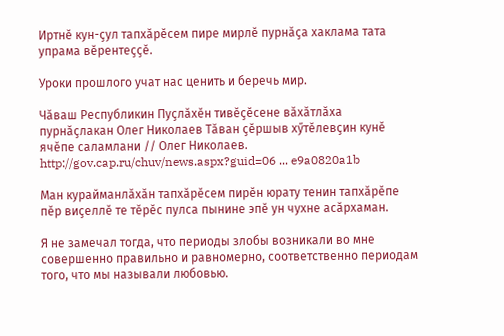Иртнӗ кун-ҫул тапхӑрӗсем пире мирлӗ пурнӑҫа хаклама тата упрама вӗрентеҫҫӗ.

Уроки прошлого учат нас ценить и беречь мир.

Чӑваш Республикин Пуҫлӑхӗн тивӗҫӗсене вӑхӑтлӑха пурнӑҫлакан Олег Николаев Тӑван ҫӗршыв хӳтӗлевҫин кунӗ ячӗпе саламлани // Олег Николаев. http://gov.cap.ru/chuv/news.aspx?guid=06 ... e9a0820a1b

Ман курайманлӑхӑн тапхӑрӗсем пирӗн юрату тенин тапхӑрӗпе пӗр виҫеллӗ те тӗрӗс пулса пынине эпӗ ун чухне асӑрхаман.

Я не замечал тогда, что периоды злобы возникали во мне совершенно правильно и равномерно, соответственно периодам того, что мы называли любовью.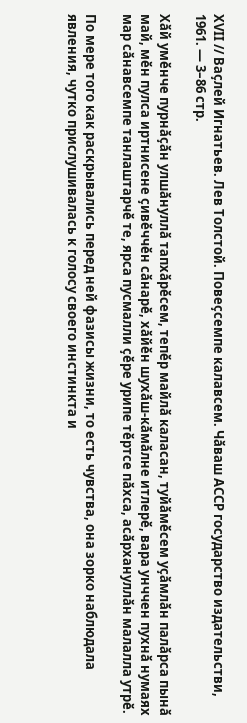XVII // Ваҫлей Игнатьев. Лев Толстой. Повеҫсемпе калавсем. Чӑваш АССР государство издательстви, 1961. — 3–86 стр.

Хӑй умӗнче пурнӑҫӑн улшӑнуллӑ тапхӑрӗсем, тепӗр майлӑ каласан, туйӑмӗсем уҫӑмлӑн палӑрса пынӑ май, мӗн пулса иртнисене ҫивӗччӗн сӑнарӗ, хӑйӗн шухӑш-кӑмӑлне итлерӗ, вара унччен пухнӑ нумаях мар сӑнавсемпе танлаштарчӗ те, ярса пусмалли ҫӗре урипе тӗртсе пӑхса, асӑрхануллӑн малалла утрӗ.

По мере того как раскрывались перед ней фазисы жизни, то есть чувства, она зорко наблюдала явления, чутко прислушивалась к голосу своего инстинкта и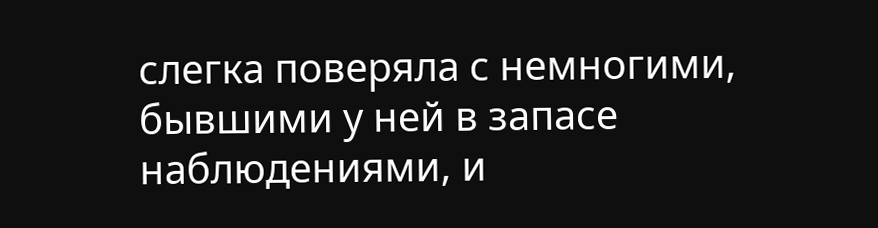слегка поверяла с немногими, бывшими у ней в запасе наблюдениями, и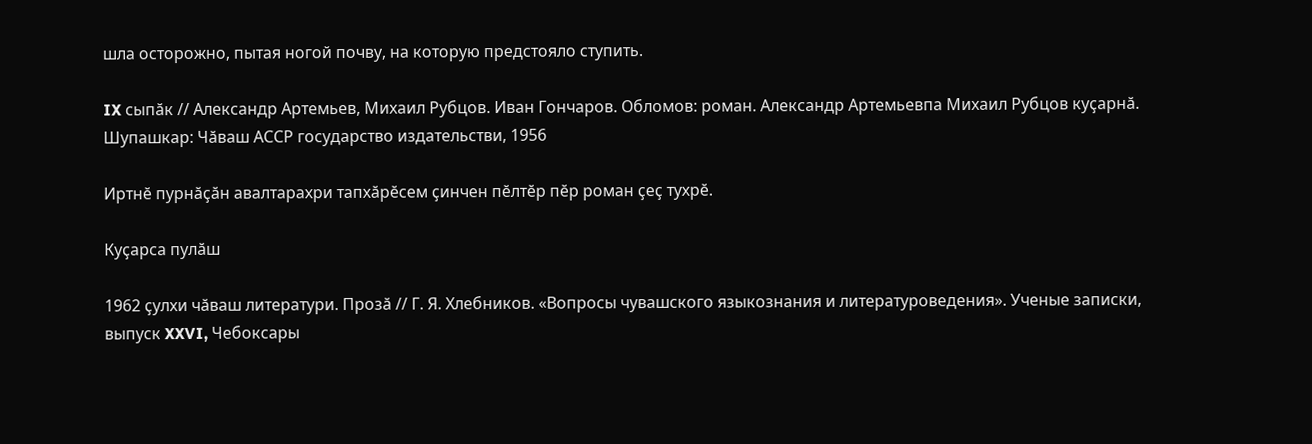шла осторожно, пытая ногой почву, на которую предстояло ступить.

IX сыпӑк // Александр Артемьев, Михаил Рубцов. Иван Гончаров. Обломов: роман. Александр Артемьевпа Михаил Рубцов куҫарнӑ. Шупашкар: Чӑваш АССР государство издательстви, 1956

Иртнӗ пурнӑҫӑн авалтарахри тапхӑрӗсем ҫинчен пӗлтӗр пӗр роман ҫеҫ тухрӗ.

Куҫарса пулӑш

1962 ҫулхи чӑваш литератури. Прозӑ // Г. Я. Хлебников. «Вопросы чувашского языкознания и литературоведения». Ученые записки, выпуск XXVI, Чебоксары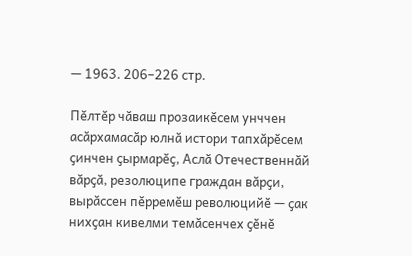— 1963. 206–226 стр.

Пӗлтӗр чӑваш прозаикӗсем унччен асӑрхамасӑр юлнӑ истори тапхӑрӗсем ҫинчен ҫырмарӗҫ, Аслӑ Отечественнӑй вӑрҫӑ, резолюципе граждан вӑрҫи, вырӑссен пӗрремӗш революцийӗ — ҫак нихҫан кивелми темӑсенчех ҫӗнӗ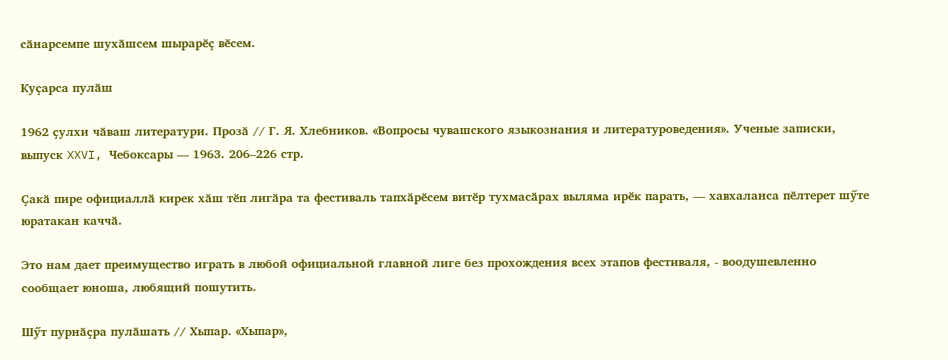сӑнарсемпе шухӑшсем шырарӗҫ вӗсем.

Куҫарса пулӑш

1962 ҫулхи чӑваш литератури. Прозӑ // Г. Я. Хлебников. «Вопросы чувашского языкознания и литературоведения». Ученые записки, выпуск XXVI, Чебоксары — 1963. 206–226 стр.

Ҫакӑ пире официаллӑ кирек хӑш тӗп лигӑра та фестиваль тапхӑрӗсем витӗр тухмасӑрах выляма ирӗк парать, — хавхаланса пӗлтерет шӳте юратакан каччӑ.

Это нам дает преимущество играть в любой официальной главной лиге без прохождения всех этапов фестиваля, - воодушевленно сообщает юноша, любящий пошутить.

Шӳт пурнӑҫра пулӑшать // Хыпар. «Хыпар»,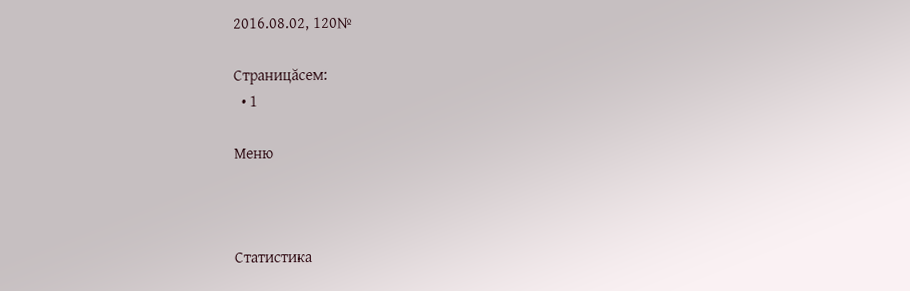2016.08.02, 120№

Страницăсем:
  • 1

Меню



Статистика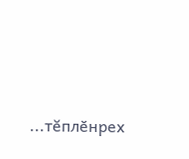...тĕплӗнрех